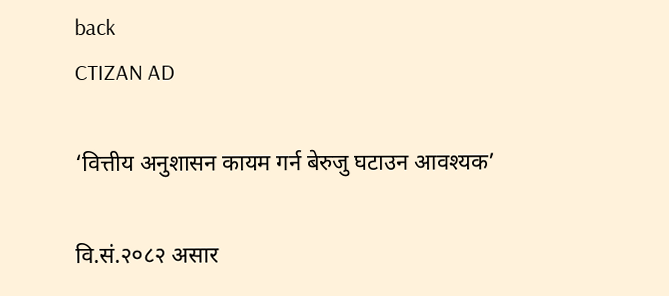back
CTIZAN AD

‘वित्तीय अनुशासन कायम गर्न बेरुजु घटाउन आवश्यक’

वि.सं.२०८२ असार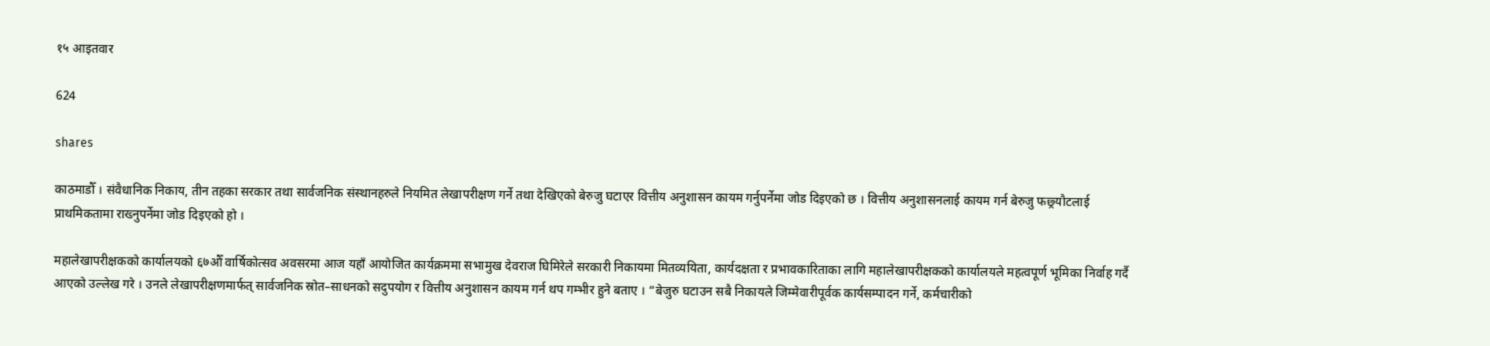१५ आइतवार

624

shares

काठमाडौँ । संवैधानिक निकाय, तीन तहका सरकार तथा सार्वजनिक संस्थानहरुले नियमित लेखापरीक्षण गर्ने तथा देखिएको बेरुजु घटाएर वित्तीय अनुशासन कायम गर्नुपर्नेमा जोड दिइएको छ । वित्तीय अनुशासनलाई कायम गर्न बेरुजु फछ्र्यौटलाई प्राथमिकतामा राख्नुपर्नेमा जोड दिइएको हो ।

महालेखापरीक्षकको कार्यालयको ६७औँ वार्षिकोत्सव अवसरमा आज यहाँ आयोजित कार्यक्रममा सभामुख देवराज घिमिरेले सरकारी निकायमा मितव्ययिता, कार्यदक्षता र प्रभावकारिताका लागि महालेखापरीक्षकको कार्यालयले महत्वपूर्ण भूमिका निर्वाह गर्दै आएको उल्लेख गरे । उनले लेखापरीक्षणमार्फत् सार्वजनिक स्रोत–साधनको सदुपयोग र वित्तीय अनुशासन कायम गर्न थप गम्भीर हुने बताए । “बेजुरु घटाउन सबै निकायले जिम्मेवारीपूर्वक कार्यसम्पादन गर्ने, कर्मचारीको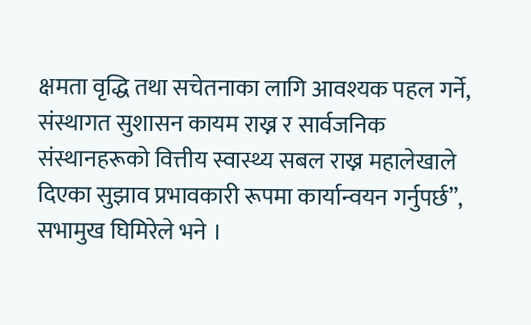क्षमता वृद्धि तथा सचेतनाका लागि आवश्यक पहल गर्ने, संस्थागत सुशासन कायम राख्न र सार्वजनिक संस्थानहरूको वित्तीय स्वास्थ्य सबल राख्न महालेखाले दिएका सुझाव प्रभावकारी रूपमा कार्यान्वयन गर्नुपर्छ”, सभामुख घिमिरेले भने ।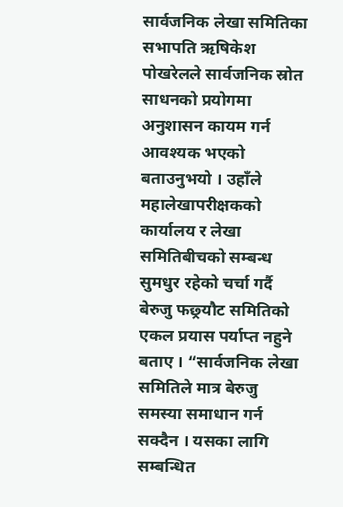सार्वजनिक लेखा समितिका सभापति ऋषिकेश पोखरेलले सार्वजनिक स्रोत साधनको प्रयोगमा अनुशासन कायम गर्न आवश्यक भएको बताउनुभयो । उहाँले महालेखापरीक्षकको कार्यालय र लेखा समितिबीचको सम्बन्ध सुमधुर रहेको चर्चा गर्दै बेरुजु फछ्र्यौट समितिको एकल प्रयास पर्याप्त नहुने बताए । “सार्वजनिक लेखा समितिले मात्र बेरुजु समस्या समाधान गर्न सक्दैन । यसका लागि सम्बन्धित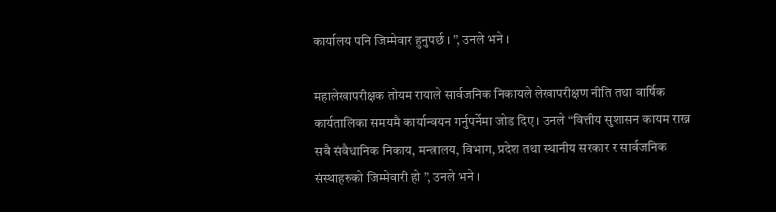कार्यालय पनि जिम्मेवार हुनुपर्छ । ”, उनले भने ।

महालेखापरीक्षक तोयम रायाले सार्वजनिक निकायले लेखापरीक्षण नीति तथा वार्षिक कार्यतालिका समयमै कार्यान्वयन गर्नुपर्नेमा जोड दिए । उनले “वित्तीय सुशासन कायम राख्न सबै संवैधानिक निकाय, मन्त्रालय, विभाग, प्रदेश तथा स्थानीय सरकार र सार्वजनिक संस्थाहरुको जिम्मेवारी हो ”, उनले भने ।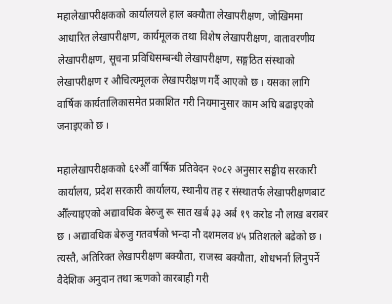महालेखापरीक्षकको कार्यालयले हाल बक्यौता लेखापरीक्षण, जोखिममा आधारित लेखापरीक्षण, कार्यमूलक तथा विशेष लेखापरीक्षण, वातावरणीय लेखापरीक्षण, सूचना प्रविधिसम्बन्धी लेखापरीक्षण, सङ्गठित संस्थाको लेखापरीक्षण र औचित्यमूलक लेखापरीक्षण गर्दै आएको छ । यसका लागि वार्षिक कार्यतालिकासमेत प्रकाशित गरी नियमानुसार काम अघि बढाइएको जनाइएको छ ।

महालेखापरीक्षकको ६२औँ वार्षिक प्रतिवेदन २०८२ अनुसार सङ्घीय सरकारी कार्यालय, प्रदेश सरकारी कार्यालय, स्थानीय तह र संस्थातर्फ लेखापरीक्षणबाट औँल्याइएको अद्यावधिक बेरुजु रू सात खर्ब ३३ अर्ब १९ करोड नौ लाख बराबर छ । अद्यावधिक बेरुजु गतवर्षको भन्दा नौ दशमलव ४५ प्रतिशतले बढेको छ । त्यस्तै, अतिरिक्त लेखापरीक्षण बक्यौता, राजस्व बक्यौता, शोधभर्ना लिनुपर्ने वैदेशिक अनुदान तथा ऋणको कारबाही गरी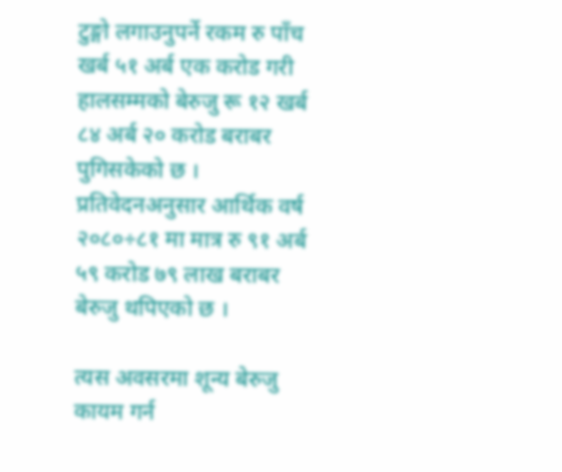टुङ्गो लगाउनुपर्ने रकम रु पाँच खर्ब ५१ अर्ब एक करोड गरी हालसम्मको बेरुजु रू १२ खर्ब ८४ अर्ब २० करोड बराबर पुगिसकेको छ । प्रतिवेदनअनुसार आर्थिक वर्ष २०८०÷८१ मा मात्र रु ९१ अर्ब ५९ करोड ७९ लाख बराबर बेरुजु थपिएको छ ।

त्यस अवसरमा शून्य बेरुजु कायम गर्न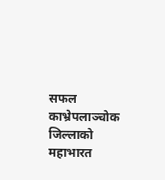सफल काभ्रेपलाञ्चोक जिल्लाको महाभारत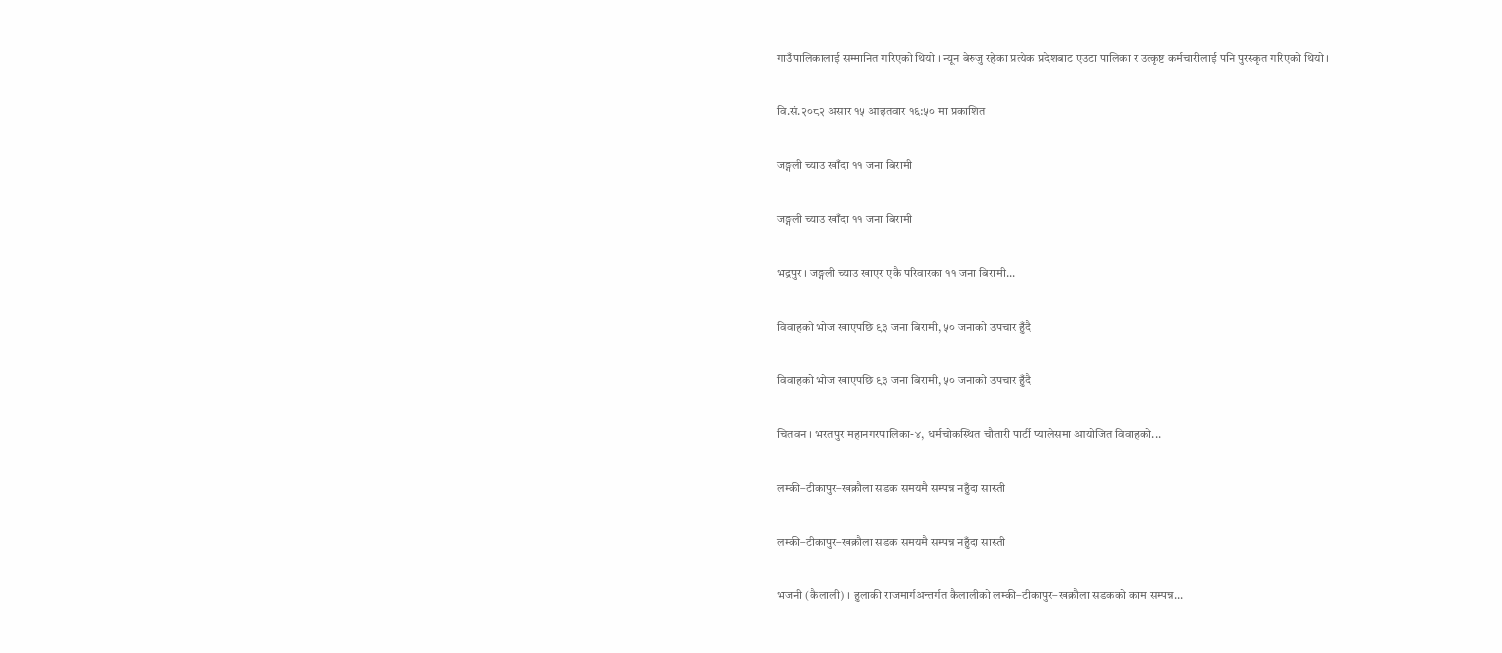गाउँपालिकालाई सम्मानित गरिएको थियो । न्यून बेरुजु रहेका प्रत्येक प्रदेशबाट एउटा पालिका र उत्कृष्ट कर्मचारीलाई पनि पुरस्कृत गरिएको थियो ।

वि.सं.२०८२ असार १५ आइतवार १६:५० मा प्रकाशित

जङ्गली च्याउ खाँदा ११ जना बिरामी

जङ्गली च्याउ खाँदा ११ जना बिरामी

भद्रपुर । जङ्गली च्याउ खाएर एकै परिवारका ११ जना बिरामी...

विवाहको भोज खाएपछि ९३ जना बिरामी, ५० जनाको उपचार हुँदै

विवाहको भोज खाएपछि ९३ जना बिरामी, ५० जनाको उपचार हुँदै

चितवन । भरतपुर महानगरपालिका-४, धर्मचोकस्थित चौतारी पार्टी प्यालेसमा आयोजित विवाहको...

लम्की–टीकापुर–खक्रौला सडक समयमै सम्पन्न नहुँदा सास्ती

लम्की–टीकापुर–खक्रौला सडक समयमै सम्पन्न नहुँदा सास्ती

भजनी (कैलाली) । हुलाकी राजमार्गअन्तर्गत कैलालीको लम्की–टीकापुर–खक्रौला सडकको काम सम्पन्न...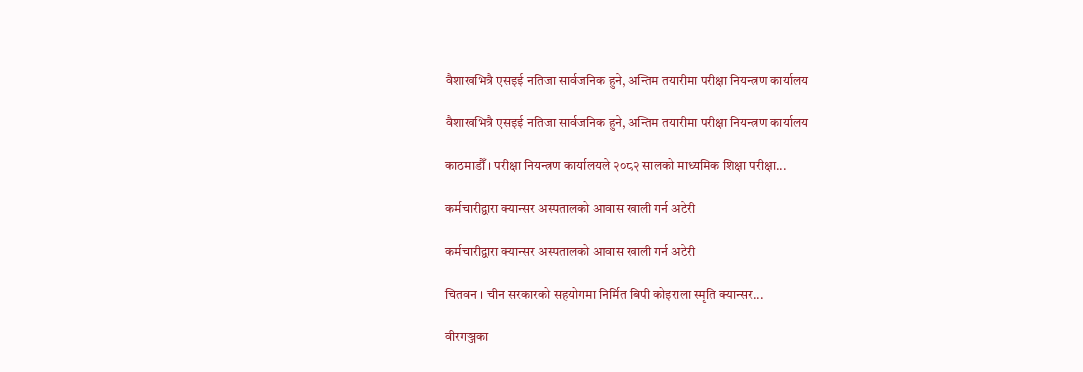वैशाखभित्रै एसइई नतिजा सार्वजनिक हुने, अन्तिम तयारीमा परीक्षा नियन्त्रण कार्यालय

वैशाखभित्रै एसइई नतिजा सार्वजनिक हुने, अन्तिम तयारीमा परीक्षा नियन्त्रण कार्यालय

काठमाडौँ । परीक्षा नियन्त्रण कार्यालयले २०८२ सालको माध्यमिक शिक्षा परीक्षा...

कर्मचारीद्वारा क्यान्सर अस्पतालको आवास खाली गर्न अटेरी

कर्मचारीद्वारा क्यान्सर अस्पतालको आवास खाली गर्न अटेरी

चितवन । चीन सरकारको सहयोगमा निर्मित बिपी कोइराला स्मृति क्यान्सर...

वीरगञ्जका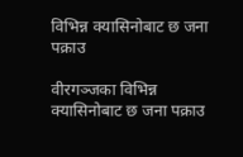विभिन्न क्यासिनोबाट छ जना पक्राउ

वीरगञ्जका विभिन्न क्यासिनोबाट छ जना पक्राउ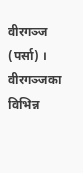वीरगञ्ज (पर्सा) । वीरगञ्जका विभिन्न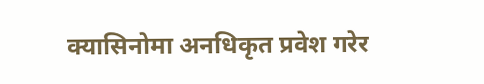क्यासिनोमा अनधिकृत प्रवेश गरेर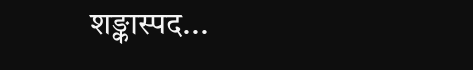शङ्कास्पद...